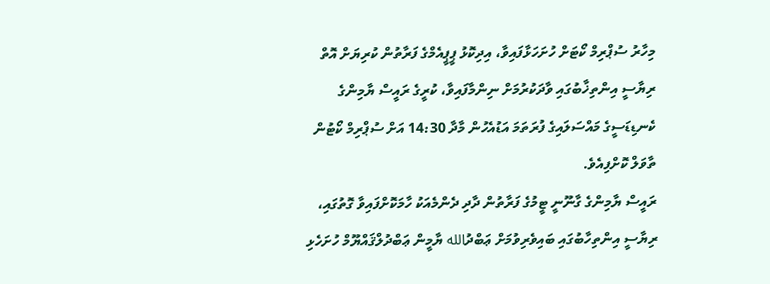މިހާރު ސުޕްރިމް ކޯޓަށް ހުށަހަޅާފައިވާ، އިދިކޮޅު ޕީޕީއެމްގެ ފަރާތުން ކުރިޔަށް އޮތް ރިޔާސީ އިންތިޚާބުގައި ވާދަކުރުމަށް ނިންމާފައިވާ، ކުރީގެ ރައީސް ޔާމިންގެ ކެނޑިޑަސީގެ މައްސަލައިގެ ފުރަތަމަ އަޑުއެހުން މާދާ 14:30 އަށް ސުޕްރިމް ކޯޓުން ތާވަލް ކޮށްފިއެވެ.
ރައީސް ޔާމިންގެ ގާނޫނީ ޓީމުގެ ފަރާތުން ދާދި ދެންމެއަކު ހާމަކޮށްފައިވާ ގޮތުގައި، ރިޔާސީ އިންތިހާބުގައި ބައިވެރިވުމަށް ޢަބްދުالله ޔާމީން ޢަބްދުލްޤައްޔޫމް ހުށަހެޅި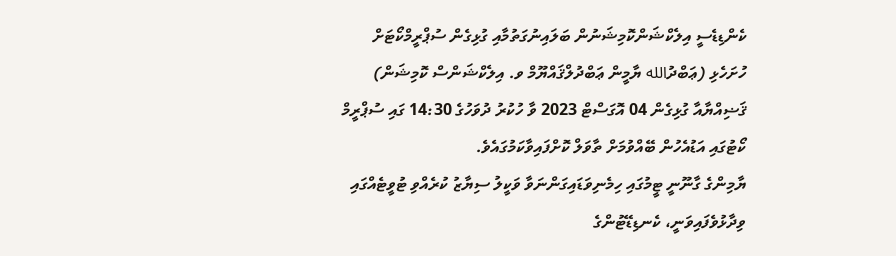ކެންޑިޑެސީ އިލެކްޝަންކޮމިޝަނުން ބަލައިނުގަތުމާއި ގުޅިގެން ސުޕްރީމްކޯޓަށް ހުށަހެޅި (ޢަބްދުالله ޔާމީން ޢަބްދުލްޤައްޔޫމް ވ. އިލެކްޝަންސް ކޮމިޝަން) ޤަޟިއްޔާއާ ގުޅިގެން 04 އޮގަސްޓް 2023 ވާ ހުކުރު ދުވަހުގެ 14:30 ގައި ސުޕްރީމް ކޯޓުގައި އަޑުއެހުން ބޭއްވުމަށް ތާވަލް ކޮށްފައިވާކަމުގައެވެ.
ޔާމިންގެ ގާނޫނީ ޓީމުގައި ހިމެނިވަޑައިގަންނަވާ ވަކީލު ސިޔާޒު ކުރެއްވި ޓުވީޓެއްގައި ވިދާޅުވެފައިވަނީ، ކެނޑިޑޭޓުންގެ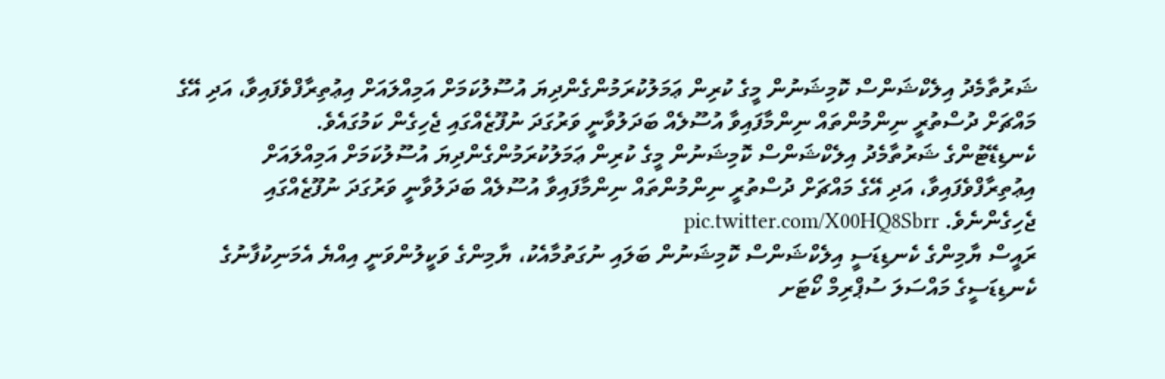ޝަރުތާމެދު އިލެކްޝަންސް ކޮމިޝަނުން މީގެ ކުރިން ޢަމަލުކުރަމުންގެންދިޔަ އުސޫލުކަމަށް އަމިއްލައަށް އިޢުތިރާފްވެފައިވާ، އަދި އޭގެ މައްޗަށް ދުސްތުރީ ނިންމުންތައް ނިންމާފައިވާ އުސޫލެއް ބަދަލުވާނީ ވަރުގަދަ ނުފޫޒެއްގައި ޖެހިގެން ކަމުގައެވެ.
ކެނޑިޑޭޓުންގެ ޝަރުތާމެދު އިލެކްޝަންސް ކޮމިޝަނުން މީގެ ކުރިން ޢަމަލުކުރަމުންގެންދިޔަ އުސޫލުކަމަށް އަމިއްލައަށް އިޢުތިރާފްވެފައިވާ، އަދި އޭގެ މައްޗަށް ދުސްތުރީ ނިންމުންތައް ނިންމާފައިވާ އުސޫލެއް ބަދަލުވާނީ ވަރުގަދަ ނުފޫޒެއްގައި ޖެހިގެންނެވެ. pic.twitter.com/X00HQ8Sbrr
ރައީސް ޔާމިންގެ ކެނޑިޑަސީ އިލެކްޝަންސް ކޮމިޝަނުން ބަލައި ނުގަތުމާއެކު، ޔާމިންގެ ވަކީލުންވަނީ އިއްޔެ އެމަނިކުފާނުގެ ކެނޑިޑަސީގެ މައްސަލަ ސުޕްރިމް ކޯޓަށ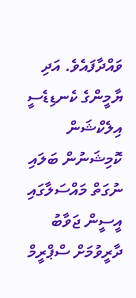ވައްދާފައެވެ. އަދި ޔާމީންގެ ކެނޑިޑެސީ އިލެކްޝަން ކޮމިޝަނުން ބަލައި ނުގަތް މައްސަލާގައި އީސީން ޖަވާބު ދާރީވުމަށް ސްޕްރީމް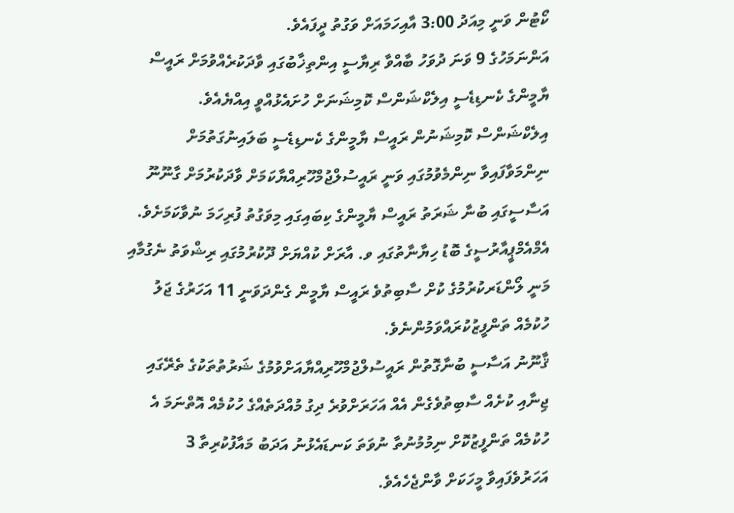ކޯޓުން ވަނީ މިއަދު 3:00 އާއިހަމައަށް ވަގުތު ދީފައެވެ.
އަންނަމަހުގެ 9 ވަނަ ދުވަހު ބާއްވާ ރިޔާސީ އިންތިޚާބުގައި ވާދަކުރެއްވުމަށް ރައީސް ޔާމީންގެ ކެނޑިޑެސީ އިލެކްޝަންސް ކޮމިޝަނަށް ހުށައެޅުއްވީ އިއްޔެއެވެ. އިލެކްޝަންސް ކޮމިޝަނުން ރައީސް ޔާމީންގެ ކެނޑިޑެސީ ބަލައިނުގަތުމަށް ނިންމަވާފައިވާ ނިންމެވުމުގައި ވަނީ ރައީސުލްޖުމްހޫރިއްޔާކަމަށް ވާދަކުރުމަށް ގާނޫނޫ އަސާސީގައި ބުނާ ޝަރަތު ރައީސް ޔާމީންގެ ކިބައިގައި މިވަގުތު ފުރިހަމަ ނުވާކަމަށެވެ.
އެމްއެމްޕީއާރުސީގެ ބޮޑު ހިޔާނާތުގައި ވ. އާރަށް ކުއްޔަށް ދޫކުރުމުގައި ރިޝްވަތު ނެގުމާއި މަނީ ލޯންޑަރކުރުމުގެ ކުށް ސާބިތުވެ ރައީސް ޔާމީން ގެންދަވަނީ 11 އަހަރުގެ ޖަލު ހުކުމެއް ތަންފީޒުކުރައްވަމުންނެވެ.
ޤާނޫނު އަސާސީ ބުނާގޮތުން ރައީސުލްޖުމްހޫރިއްޔާއަށްވުމުގެ ޝަރުތުތަކުގެ ތެރޭގައި ޖިނާއި ކުށެއް ސާބިތުވެގެން އެއް އަހަރަށްވުރެ ދިގު މުއްދަތެއްގެ ހުކުމެއް އޮތްނަމަ އެ ހުކުމެއް ތަންފީޒުކޮށް ނިމުމުނުތާ ނުވަތަ ކަނޑައެޅުނު އަދަބު މައާފުކުރިތާ 3 އަހަރުވެފައިވާ މީހަކަށް ވާންޖެހެއެވެ.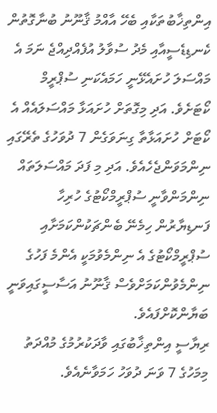އިންތިޚާބުތަކާއި ބެހޭ އާއްމު ޤާނޫނު ބުނާގޮތުން ކެނޑިޑެސީއާއި މެދު ސުވާލު އުފެއްދިއްޖެ ނަމަ އެ މައްސަލަ ހުށައެޅޭނީ ހަމައެކަނި ސުޕްރީމް ކޯޓަށެވެ. އަދި މިގޮތަށް ހުށައަޅާ މައްސަލައެއް އެ ކޯޓަށް ހުށައަޅާތާ ގިނަވަގެން 7 ދުވަހުގެ ތެރޭގައި ނިންމަވަންޖެހެއެވެ. އަދި މި ފަދަ މައްސަލަތައް ނިންމަންވާނީ ސުޕްރީމްކޯޓުގެ ހުރިހާ ފަނޑިޔާރުން ހިމެނޭ ބެންޗަކުންކަމަށާއި ސުޕްރީމްކޯޓުގެ އެ ނިންމެވުމަކީ އެންމެ ފަހުގެ ނިންމެވުންކަމަށްވެސް ޤާނޫނު އަސާސީގައިވަނީ ބަޔާންކޮށްފައެވެ.
ރިޔާސީ އިންތިޚާބުގައި ވާދަކުރުމުގެ މުއްދަތު މިމަހުގެ 7 ވަނަ ދުވަހު ހަމަވާނެއެވެ.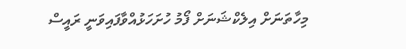މިހާތަނަށް އިލެކްޝަނަށް ފޯމު ހުށަހަޅުއްވާފައިވަނީ ރައީސް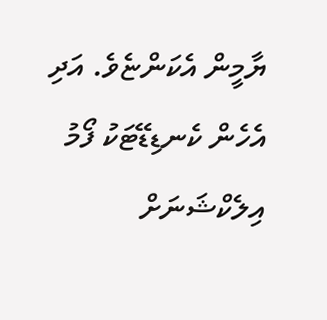ޔާމީން އެކަންޏެވެ. އަދި އެހެން ކެނޑިޑޭޓަކު ފޯމު އިލެކްޝަނަށް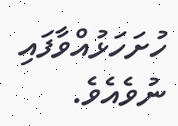ހުށަހަޅުއްވާފައި ނުވެއެވެ.